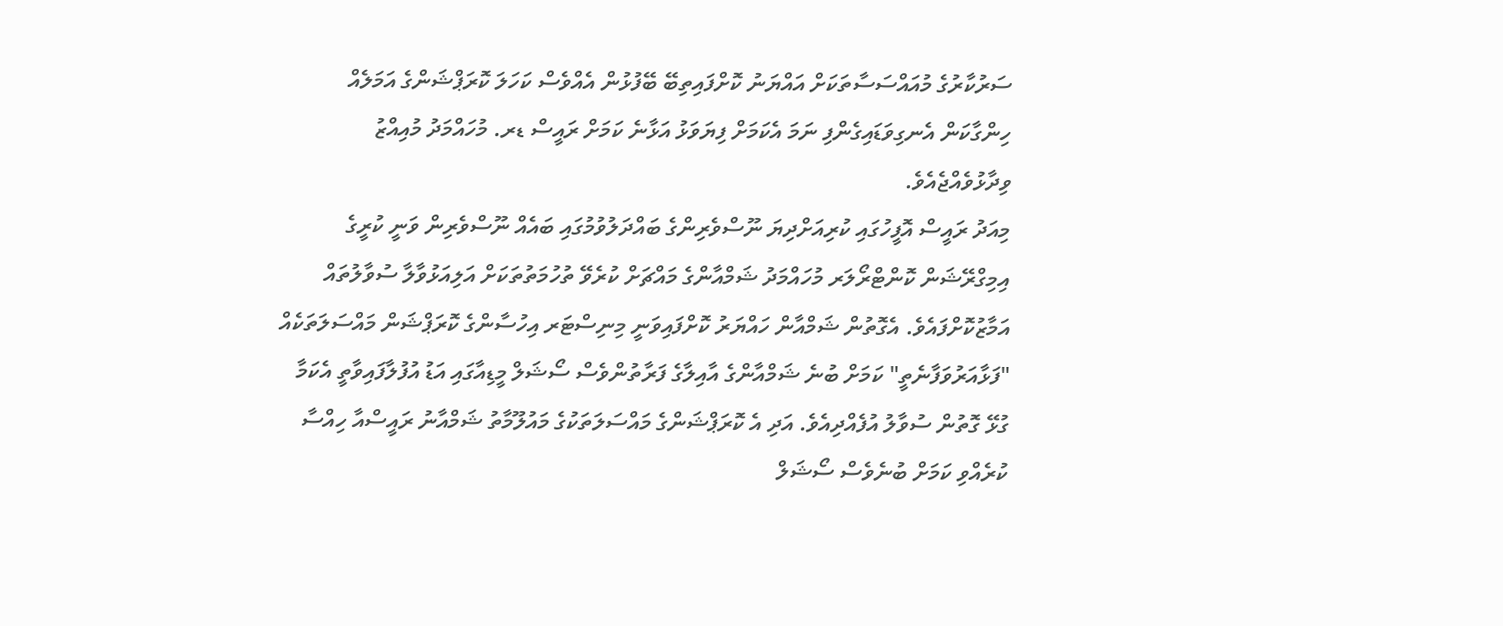ސަރުކާރުގެ މުއައްސަސާތަކަށް އައްޔަނު ކޮށްފައިތިބޭ ބޭފުޅުން އެއްވެސް ކަހަލަ ކޮރަޕްޝަންގެ އަމަލެއް ހިންގާކަން އެނގިވަޑައިގެންފި ނަމަ އެކަމަށް ފިޔަވަޅު އަޅާނެ ކަމަށް ރައީސް ޑރ. މުހައްމަދު މުއިއްޒު ވިދާޅުވެއްޖެއެވެ.
މިއަދު ރައީސް އޮފީހުގައި ކުރިއަށްދިޔަ ނޫސްވެރިންގެ ބައްދަލުވުމުގައި ބައެއް ނޫސްވެރިން ވަނީ ކުރީގެ އިމިގްރޭޝަން ކޮންޓްރޯލަރ މުހައްމަދު ޝަމްއާންގެ މައްޗަށް ކުރެވޭ ތުހުމަތުތަކަށް އަލިއަޅުވާލާ ސުވާލުތައް އަމާޒުކޮށްފައެވެ. އެގޮތުން ޝަމްއާން ހައްޔަރު ކޮށްފައިވަނީ މިނިސްޓަރ އިހުސާންގެ ކޮރަޕްޝަން މައްސަލަތަކެއް "ފަޅާއަރުވަފާނެތީ" ކަމަށް ބުނެ ޝަމްއާންގެ އާއިލާގެ ފަރާތުންވެސް ސޯޝަލް މީޑިއާގައި އަޑު އުފުލާފައިވާތީ އެކަމާ ގުޅޭ ގޮތުން ސުވާލު އުފެއްދިއެވެ. އަދި އެ ކޮރަޕްޝަންގެ މައްސަލަތަކުގެ މައުލޫމާތު ޝަމްއާނު ރައީސްއާ ހިއްސާ ކުރެއްވި ކަމަށް ބުނެވެސް ސޯޝަލް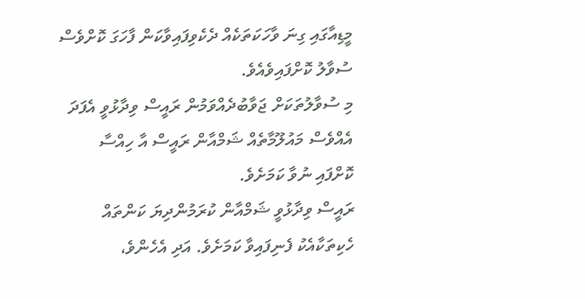މީޑިއާގައި ގިނަ ވާހަކަތަކެއް ދެކެވިފައިވާކަން ފާހަގަ ކޮށްވެސް ސުވާލު ކޮށްފައިވެއެވެ.
މި ސުވާލުތަކަށް ޖަވާބުދެއްވަމުން ރައީސް ވިދާޅުވީ އެފަދަ އެއްވެސް މައުލޫމާތެއް ޝަމްއާން ރައީސް އާ ހިއްސާ ކޮށްފައި ނުވާ ކަމަށެވެ.
ރައީސް ވިދާޅުވީ ޝަމްއާން ކުރަމުންދިޔަ ކަންތައް ހެކިތަކާއެކު ފެނިފައިވާ ކަމަށެވެ. އަދި އެހެންވެ،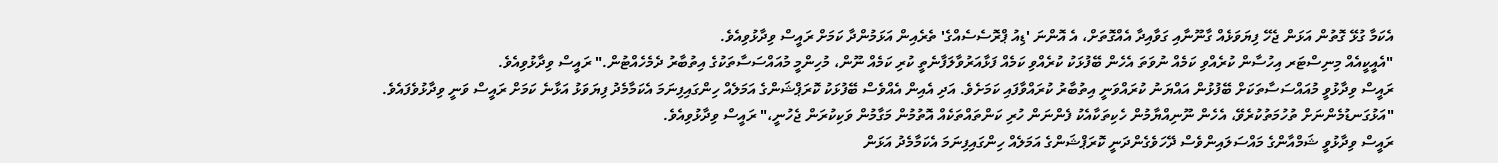އެކަމާ ގުޅޭ ގޮތުން އަޅަން ޖެހޭ ފިޔަވަޅެއް ގާނޫނާއި ގަވާއިދާ އެއްގޮތަށް، އެ އޮންނަ 'ޑިއު ޕްރޮސެސެއްގެ' ތެރެއިން އަޅަމުންދާ ކަމަށް ރައީސް ވިދާޅުވިއެވެ.
"އެއީކީއެއް މިނިސްޓަރ އިހުސާން ކުރެއްވި ކަމެއް ނުވަތަ އެހެން ބޭފުޅަކު ކުރެއްވި ކަމެއް ފަޅާއަރުވާލަފާނެތީ ކުރި ކަމެއް ނޫން، މުހިންމީ މުއައްސަސާތަކުގެ އިތުބާރު ދެމެހެއްޓުން." ރައީސް ވިދާޅުވިއެވެ.
ރައީސް ވިދާޅުވީ މުއައްސަސާތަކަށް ބޭފުޅުން އައްޔަނު ކުރައްވަނީ އިތުބާރު ކުރައްވާފައި ކަމަށެވެ. އަދި އެއިން އެއްވެސް ބޭފުޅަކު ކޮރަޕްޝަންގެ އަމަލެއް ހިންގައިފިނަމަ އެކަމާމެދު ފިޔަވަޅު އަޅާނެ ކަމަށް ރައީސް ވަނީ ވިދާޅުވެފައެވެ.
"އަޅުގަނޑުމެންނަށް ތުހުމަތުކުރެވޭ، އެހެން ނޫނިއްޔާމުން ހެކިތަކާއެކު ފެންނަން ހުރި ކަންތައްތަކެއް އޮތުމުން މަގާމުން ވަކިކުރަން ޖެހުނީ،" ރައީސް ވިދާޅުވިއެވެ.
ރައީސް ވިދާޅުވީ ޝަމްއާންގެ މައްސަލައިންވެސް ދޭހަވެގެންދަނީ ކޮރަޕްޝަންގެ އަމަލެއް ހިންގައިފިނަމަ އެކަމާމެދު އަޅަން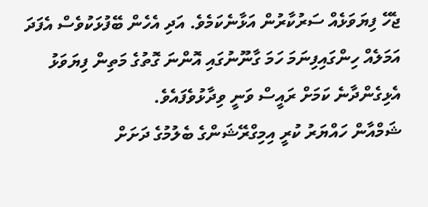ޖެހޭ ފިޔަވަޅެއް ސަރުކާރުން އަޅާނެކަމެވެ. އަދި އެހެން ބޭފުޅަކުވެސް އެފަދަ އަމަލެއް ހިންގައިފިނަމަ ހަމަ ގާނޫނުގައި އޮންނަ ގޮތުގެ މަތިން ފިޔަވަޅު އެޅިގެންދާނެ ކަމަށް ރައީސް ވަނީ ވިދާޅުވެފައެވެ.
ޝަމްއާން ހައްޔަރު ކުރީ އިމިގްރޭޝަންގެ ބެލުމުގެ ދަށަށް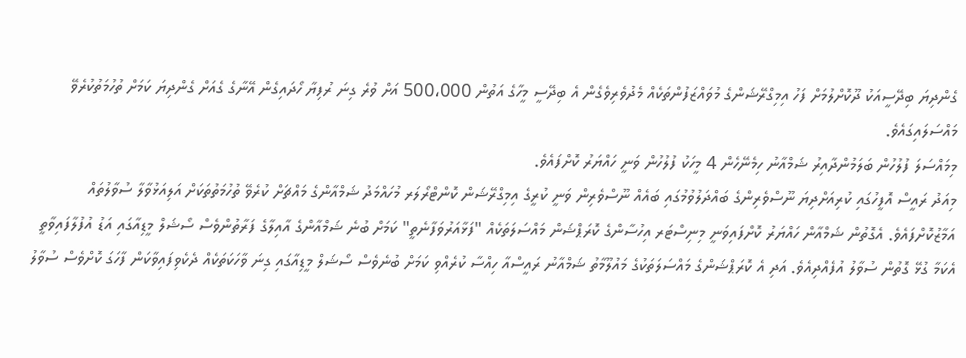ގެންދިޔަ ބިދޭސީއަކު ދޫކޮށްލުމަށް ފަހު އިމިގްރޭޝަންގެ މުވައްޒަފުންތަކެއް މެދުވެރިވެގެން އެ ބިދޭސީ މީހާގެ އަތުން 500،000 އަށް ވުރެ ގިނަ ރުފިޔާ ހޯދައިގެން އޭނާގެ ގެއަށް ގެންދިޔަ ކަމަށް ތުހުމަތުކުރެވޭ މައްސަލައިގައެވެ.
މިމައްސަލަ ފުލުހުން ބަލަމުންދާއިރު ޝަމްއާނު ހިމެނޭހެން 4 މީހަކު ފުލުހުން ވަނީ ހައްޔަރު ކޮށްފައެވެ.
މިއަދު ރައީސް އޮފީހުގައި ކުރިއަށްދިޔަ ނޫސްވެރިންގެ ބައްދަލުވުމުގައި ބައެއް ނޫސްވެރިން ވަނީ ކުރީގެ އިމިގްރޭޝަން ކޮންޓްރޯލަރ މުހައްމަދު ޝަމްއާންގެ މައްޗަށް ކުރެވޭ ތުހުމަތުތަކަށް އަލިއަޅުވާލާ ސުވާލުތައް އަމާޒުކޮށްފައެވެ. އެގޮތުން ޝަމްއާން ހައްޔަރު ކޮށްފައިވަނީ މިނިސްޓަރ އިހުސާންގެ ކޮރަޕްޝަން މައްސަލަތަކެއް "ފަޅާއަރުވަފާނެތީ" ކަމަށް ބުނެ ޝަމްއާންގެ އާއިލާގެ ފަރާތުންވެސް ސޯޝަލް މީޑިއާގައި އަޑު އުފުލާފައިވާތީ އެކަމާ ގުޅޭ ގޮތުން ސުވާލު އުފެއްދިއެވެ. އަދި އެ ކޮރަޕްޝަންގެ މައްސަލަތަކުގެ މައުލޫމާތު ޝަމްއާނު ރައީސްއާ ހިއްސާ ކުރެއްވި ކަމަށް ބުނެވެސް ސޯޝަލް މީޑިއާގައި ގިނަ ވާހަކަތަކެއް ދެކެވިފައިވާކަން ފާހަގަ ކޮށްވެސް ސުވާލު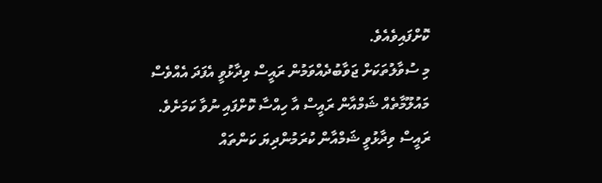ކޮށްފައިވެއެވެ.
މި ސުވާލުތަކަށް ޖަވާބުދެއްވަމުން ރައީސް ވިދާޅުވީ އެފަދަ އެއްވެސް މައުލޫމާތެއް ޝަމްއާން ރައީސް އާ ހިއްސާ ކޮށްފައި ނުވާ ކަމަށެވެ.
ރައީސް ވިދާޅުވީ ޝަމްއާން ކުރަމުންދިޔަ ކަންތައް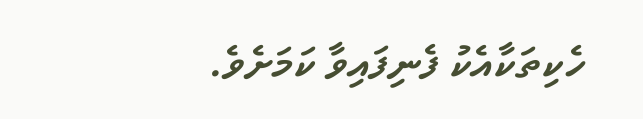ހެކިތަކާއެކު ފެނިފައިވާ ކަމަށެވެ.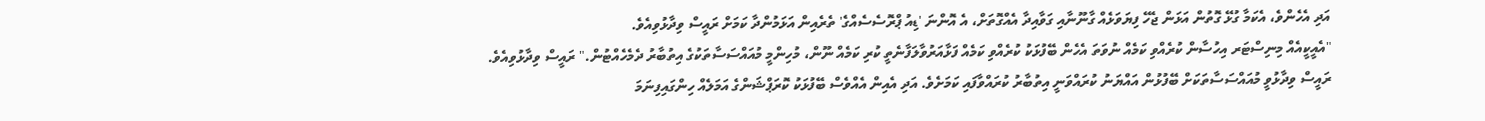އަދި އެހެންވެ، އެކަމާ ގުޅޭ ގޮތުން އަޅަން ޖެހޭ ފިޔަވަޅެއް ގާނޫނާއި ގަވާއިދާ އެއްގޮތަށް، އެ އޮންނަ 'ޑިއު ޕްރޮސެސެއްގެ' ތެރެއިން އަޅަމުންދާ ކަމަށް ރައީސް ވިދާޅުވިއެވެ.
"އެއީކީއެއް މިނިސްޓަރ އިހުސާން ކުރެއްވި ކަމެއް ނުވަތަ އެހެން ބޭފުޅަކު ކުރެއްވި ކަމެއް ފަޅާއަރުވާލަފާނެތީ ކުރި ކަމެއް ނޫން، މުހިންމީ މުއައްސަސާތަކުގެ އިތުބާރު ދެމެހެއްޓުން." ރައީސް ވިދާޅުވިއެވެ.
ރައީސް ވިދާޅުވީ މުއައްސަސާތަކަށް ބޭފުޅުން އައްޔަނު ކުރައްވަނީ އިތުބާރު ކުރައްވާފައި ކަމަށެވެ. އަދި އެއިން އެއްވެސް ބޭފުޅަކު ކޮރަޕްޝަންގެ އަމަލެއް ހިންގައިފިނަމަ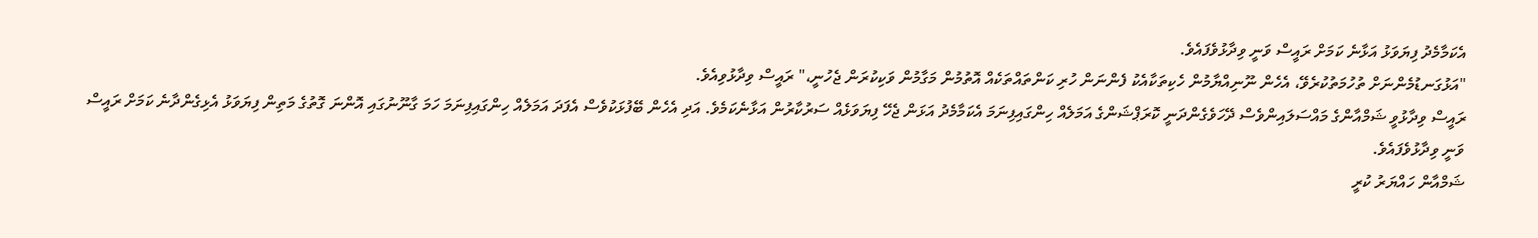އެކަމާމެދު ފިޔަވަޅު އަޅާނެ ކަމަށް ރައީސް ވަނީ ވިދާޅުވެފައެވެ.
"އަޅުގަނޑުމެންނަށް ތުހުމަތުކުރެވޭ، އެހެން ނޫނިއްޔާމުން ހެކިތަކާއެކު ފެންނަން ހުރި ކަންތައްތަކެއް އޮތުމުން މަގާމުން ވަކިކުރަން ޖެހުނީ،" ރައީސް ވިދާޅުވިއެވެ.
ރައީސް ވިދާޅުވީ ޝަމްއާންގެ މައްސަލައިންވެސް ދޭހަވެގެންދަނީ ކޮރަޕްޝަންގެ އަމަލެއް ހިންގައިފިނަމަ އެކަމާމެދު އަޅަން ޖެހޭ ފިޔަވަޅެއް ސަރުކާރުން އަޅާނެކަމެވެ. އަދި އެހެން ބޭފުޅަކުވެސް އެފަދަ އަމަލެއް ހިންގައިފިނަމަ ހަމަ ގާނޫނުގައި އޮންނަ ގޮތުގެ މަތިން ފިޔަވަޅު އެޅިގެންދާނެ ކަމަށް ރައީސް ވަނީ ވިދާޅުވެފައެވެ.
ޝަމްއާން ހައްޔަރު ކުރީ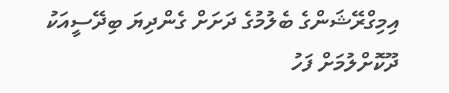އިމިގްރޭޝަންގެ ބެލުމުގެ ދަށަށް ގެންދިޔަ ބިދޭސީއަކު ދޫކޮށްލުމަށް ފަހު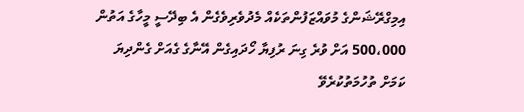އިމިގްރޭޝަންގެ މުވައްޒަފުންތަކެއް މެދުވެރިވެގެން އެ ބިދޭސީ މީހާގެ އަތުން 500،000 އަށް ވުރެ ގިނަ ރުފިޔާ ހޯދައިގެން އޭނާގެ ގެއަށް ގެންދިޔަ ކަމަށް ތުހުމަތުކުރެވޭ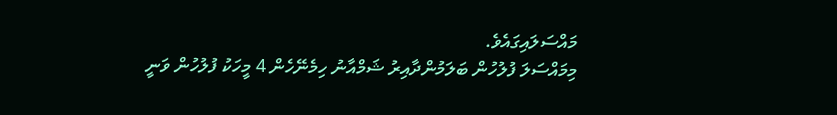މައްސަލައިގައެވެ.
މިމައްސަލަ ފުލުހުން ބަލަމުންދާއިރު ޝަމްއާނު ހިމެނޭހެން 4 މީހަކު ފުލުހުން ވަނީ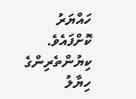ހައްޔަރު ކޮށްފައެވެ.
ކިޔުންތެރިންގެ ހިޔާލު